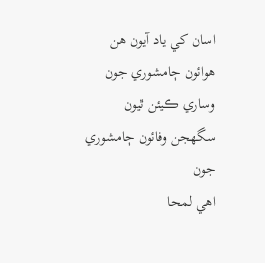اسان کي ياد آيون هن هوائون ڄامشوري جون
وساري ڪيئن ٿيون سگھجن وفائون ڄامشوري جون
اهي لمحا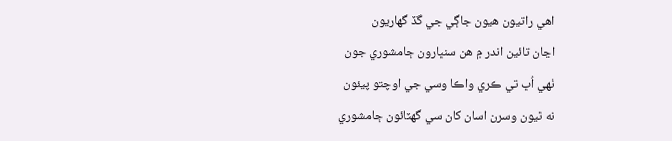اهي راتيون هيون جاڳي جي گڏ گھاريون
اڃان تائين اندر ۾ هن سنڀارون ڄامشوري جون
ٺهي اُڀ تي ڪري واڪا وسي جي اوچتو پيئون
نه ٿيون وسرن اسان کان سي گهٽائون ڄامشوري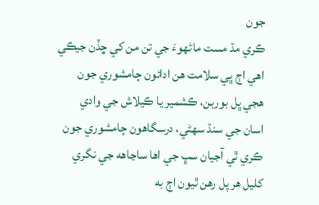جون
ڪري مڌ مست ماڻهوءَ جي تن من کي ڇڏن جيڪي
اهي اڄ ڀي سلامت هن ادائون ڄامشوري جون
هجي ڀل بوربن، ڪشمير يا ڪيلاش جي وادي
اسان جي سنڌ سهڻي، درسگاهون ڄامشوري جون
ڪري ٿي آجيان سڀ جي اها ساڃاهه جي نگري
کليل هر پل رهن ٿيون اڄ به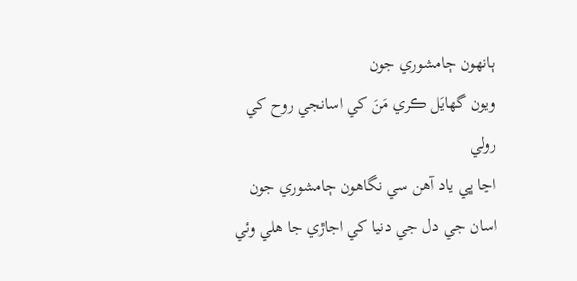ٻانهون ڄامشوري جون
ويون گهايَل ڪري مَنَ کي اسانجي روح کي رولي
اڃا ڀي ياد آهن سي نگاهون ڄامشوري جون
اسان جي دل جي دنيا کي اجاڙي جا هلي وئي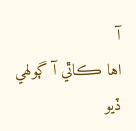آ
اها ڪاٿي آ ڳولهي ڏيو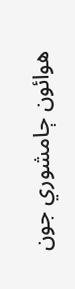هوائون ڄامشوري جون